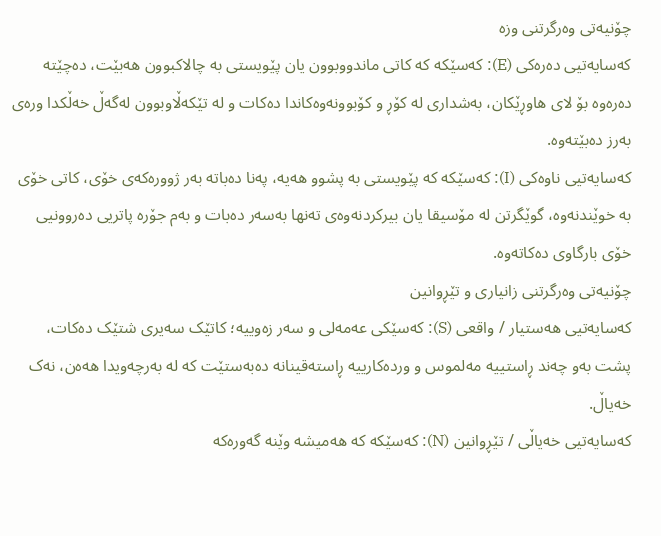چۆنیەتی وەرگرتنی وزە
کەسایەتیی دەرەکی (E): کەسێکە کە کاتی ماندووبوون یان پێویستی بە چالاکبوون هەبێت، دەچێتە دەرەوە بۆ لای هاوڕێکان، بەشداری لە کۆڕ و کۆبوونەوەکاندا دەکات و لە تێکەڵاوبوون لەگەڵ خەڵکدا ورەی بەرز دەبێتەوە.
کەسایەتیی ناوەکی (I): کەسێکە کە پێویستی بە پشوو هەیە، پەنا دەباتە بەر ژوورەکەی خۆی، کاتی خۆی بە خوێندنەوە، گوێگرتن لە مۆسیقا یان بیرکردنەوەی تەنها بەسەر دەبات و بەم جۆرە پاتریی دەروونیی خۆی بارگاوی دەکاتەوە.
چۆنیەتی وەرگرتنی زانیاری و تێڕوانین
کەسایەتیی هەستیار / واقعی (S): کەسێکی عەمەلی و سەر زەوییە؛ کاتێک سەیری شتێک دەکات، پشت بەو چەند ڕاستییە مەلموس و وردەکارییە ڕاستەقینانە دەبەستێت کە لە بەرچەویدا هەەن، نەک خەیاڵ.
کەسایەتیی خەیاڵی / تێڕوانین (N): کەسێکە کە هەمیشە وێنە گەورەکە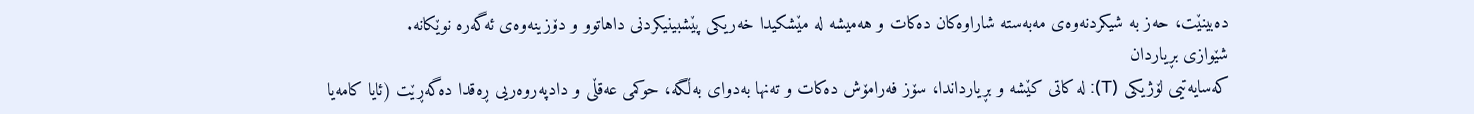دەبینێت، حەز بە شیکردنەوەی مەبەستە شاراوەکان دەکات و هەمیشە لە مێشکیدا خەریکی پێشبینیکردنی داهاتوو و دۆزینەوەی ئەگەرە نوێکانە.
شێوازی بڕیاردان
کەسایەتیی لۆژیکی (T): لە کاتی کێشە و بڕیارداندا، سۆز فەرامۆش دەکات و تەنها بەدوای بەڵگە، حوکمی عەقڵی و دادپەروەریی ڕەقدا دەگەڕێت (ئایا کامەیا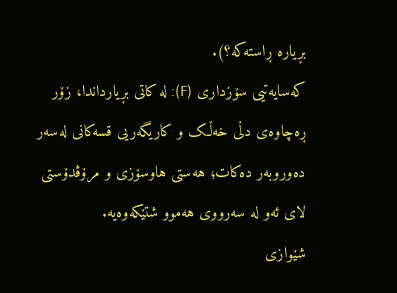بڕیارە ڕاستەکە؟).
کەسایەتیی سۆزداری (F): لە کاتی بڕیارداندا، زۆر ڕەچاوەی دڵی خەڵک و کاریگەریی قسەکانی لەسەر دەوروبەر دەکات؛ هەستی هاوسۆزی و مرۆڤدۆستی لای ئەو لە سەرووی هەموو شتێکەوەیە.
شێوازی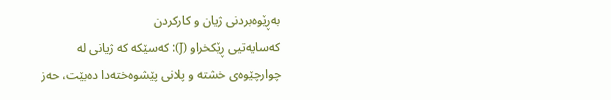بەڕێوەبردنی ژیان و کارکردن
کەسایەتیی ڕێکخراو (J): کەسێکە کە ژیانی لە چوارچێوەی خشتە و پلانی پێشوەختەدا دەبێت، حەز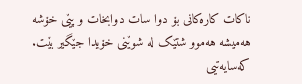ناکات کارەکانی بۆ دوا سات دوابخات و پێی خۆشە هەمیشە هەموو شتێک لە شوێنی خۆیدا جێگیر بێت.
کەسایەتیی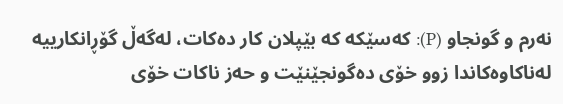نەرم و گونجاو (P): کەسێکە کە بێپلان کار دەکات، لەگەڵ گۆڕانکارییە لەناکاوەکاندا زوو خۆی دەگونجێنێت و حەز ناکات خۆی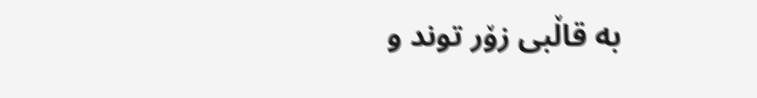بە قاڵبی زۆر توند و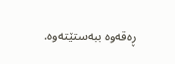ڕەقەوە ببەستێتەوە.